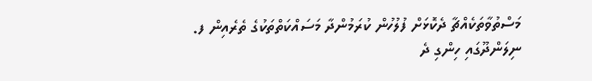މަސްތުވާތަކެއްޗާ ދެކޮޅަށް ފުލުހުން ކުރަމުންދާ މަސައްކަތްތަކުގެ ތެރެއިން ފ. ނިލަންދޫގައި ހިންގި ދެ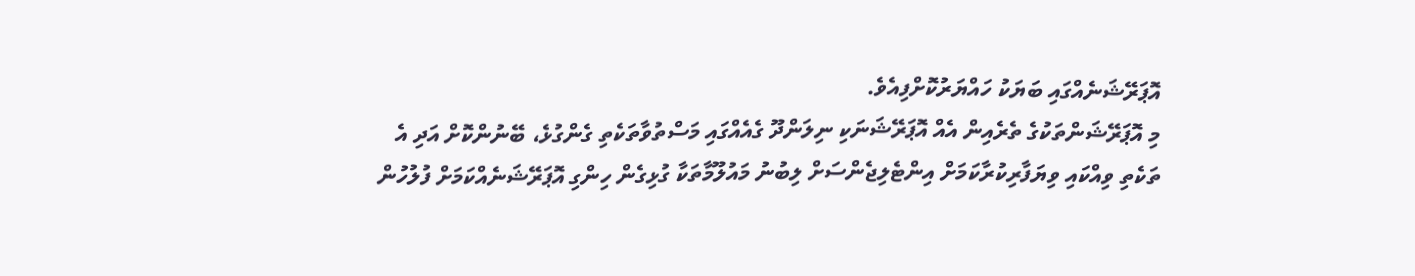އޮޕަރޭޝަނެއްގައި ބަޔަކު ހައްޔަރުކޮށްފިއެވެ.
މި އޮޕަރޭޝަންތަކުގެ ތެރެއިން އެއް އޮޕަރޭޝަނަކި ނިލަންދޫ ގެއެއްގައި މަސްތުވާތަކެތި ގެންގުޅެ، ބޭނުންކޮށް އަދި އެ ތަކެތި ވިއްކައި ވިޔަފާރިކުރާކަމަށް އިންޓެލިޖެންސަށް ލިބުނު މައުލޫމާތަކާ ގުޅިގެން ހިންގި އޮޕަރޭޝަނެއްކަމަށް ފުލުހުން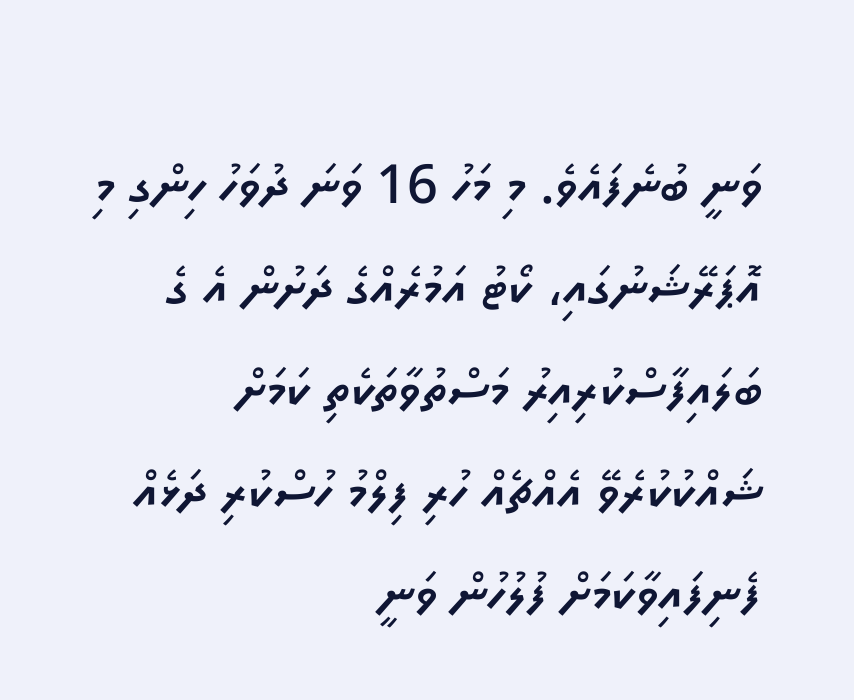ވަނީ ބުނެފައެވެ. މި މަހު 16 ވަނަ ދުވަހު ހިންގި މި އޮޕަރޭޝަނުގައި، ކޯޓު އަމުރެއްގެ ދަށުން އެ ގެ ބަލައިފާސްކުރިއިރު މަސްތުވާތަކެތި ކަމަށް ޝައްކުކުރެވޭ އެއްޗެއް ހުރި ފިލްމު ހުސްކުރި ދަޅެއް ފެނިފައިވާކަމަށް ފުލުހުން ވަނީ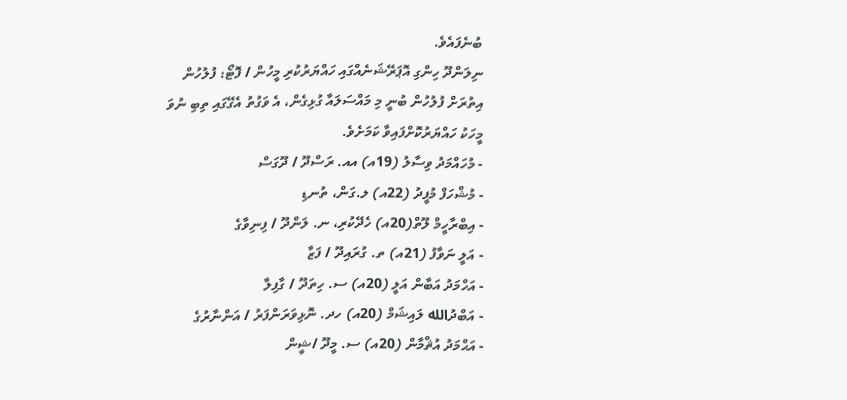ބުނެފައެވެ.
ނިލަންދޫ ހިންގި އޮޕަރޭޝަނެއްގައި ހައްޔަރުކުރި މީހުން / ފޮޓޯ: ފުލުހުން
އިތުރަށް ފުލުހުން ބުނީ މި މައްސަލައާ ގުޅިގެން، އެ ވަގުތު އެގޭގައި ތިބި ނުވަ މީހަކު ހައްޔަރުކޮށްފައިވާ ކަމަށެވެ.
- މުހައްމަދު ވިސާލު (19އ) އއ. ރަސްދޫ / ދޫގަސް
- މުޝްހަފް މުފީދު (22އ) ލ.ގަން، ތުނޑި
- އިބްރާހީމް ލޫތް(20އ) ހެދޭކުރި، ނ. ލަންދޫ / ފިނިވާގެ
- އަލީ ނަވާފު (21އ) ތ. ގުރައިދޫ / ފަޒާ
- އަހްމަދު އަބާން އަލީ (20އ) ސ. ހިތަދޫ / ގާފިލާ
- އަބްދުالله ލައިޝަމް (20އ) ހދ. ނޮޅިވަރަންފަރު / އަންނާރުގެ
- އަޙްމަދު އުޘްމާން (20އ) ސ. މީދޫ /ޝީން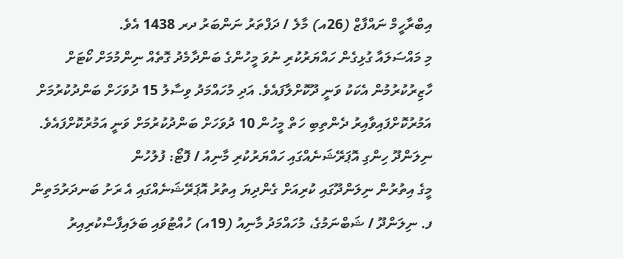އިބްރާހީމް ނައްފާޒް (26އ) މާލެ / ދަފްތަރު ނަންބަރު ދރ 1438 އެވެ.
މި މައްސަލައާ ގުޅިގެން ހައްޔަރުކުރި ނުވަ މީހުންގެ ބަންދާމެދު ގޮތެއް ނިންމުމަށް ކޯޓަށް ހާޒިރުކުރުމުން އެކަކު ވަނީ ދޫކޮށްލާފައެވެ. އަދި މުހައްމަދު ވިސާލު 15 ދުވަހަށް ބަންދުކުރުމަށް އަމުރުކޮށްފައިވާއިރު ދެންތިބި ހަތް މީހުން 10 ދުވަހަށް ބަންދުކުރުމަށް ވަނީ އަމުރުކޮށްފައެވެ.
ނިލަންދޫ ހިންގި އޮޕަރޭޝަނެއްގައި ހައްޔަރުކުރި މާނިއު / ފޮޓޯ: ފުލުހުން
މީގެ އިތުރުން ނިލަންދޫގައި ކުރިއަށް ގެންދިޔަ އިތުރު އޮޕަރޭޝަނެއްގައި އެ ރަށު ބަނދަރުމަތިން ފ. ނިލަންދޫ / ޝަބްނަމުގެ، މުހައްމަދު މާނިއު (19އ) ހުއްޓުވައި ބަލައިފާސްކުރިއިރު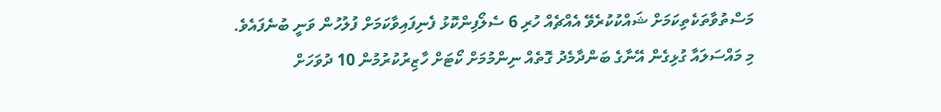މަސްތުވާތަކެތިކަމަށް ޝައްކުކުރެވޭ އެއްޗެއް ހުރި 6 ސެލޯފިންކޮޅު ފެނިފައިވާކަމަށް ފުލުހުން ވަނީ ބުނެފައެވެ.
މި މައްސަލައާ ގުޅިގެން އޭނާގެ ބަންދާމެދު ގޮތެއް ނިންމުމަށް ކޯޓަށް ހާޒިރުކުރުމުން 10 ދުވަހަށް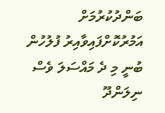ބަންދުކުރުމަށް އަމުރުކޮށްފައިވާއިރު ފުލުހުން ބުނީ މި ދެ މައްސަލަ ވެސް ނިލަންދޫ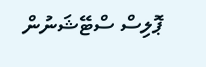ޕޮލިސް ސްޓޭޝަނުން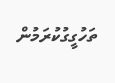ތަހުގީގުކުރަމުން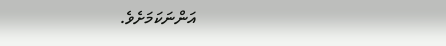އަންނަކަމަށެވެ.